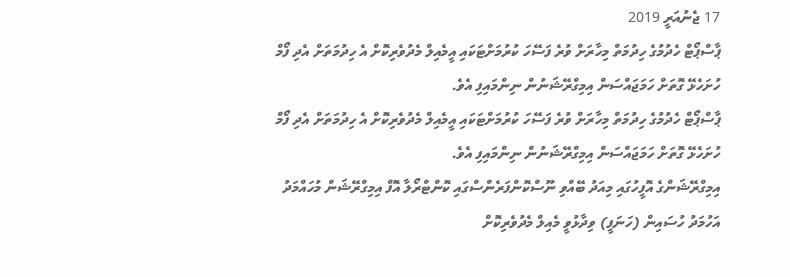17 ޖެނުއަރީ 2019
ޕާސްޕޯޓް ހެދުމުގެ ހިދުމަތް މިހާރަށް ވުރެ ފަސޭހަ ކުރުމަށްޓަކައި އީމެއިލް މެދުވެރިކޮށް އެ ހިދުމަތަށް އެދި ފޯމް ހުށަހެޅޭ ގޮތަށް ހަމަޖައްސަން އިމިގްރޭޝަނުން ނިންމައިފި އެވެ.
ޕާސްޕޯޓް ހެދުމުގެ ހިދުމަތް މިހާރަށް ވުރެ ފަސޭހަ ކުރުމަށްޓަކައި އީމެއިލް މެދުވެރިކޮށް އެ ހިދުމަތަށް އެދި ފޯމް ހުށަހެޅޭ ގޮތަށް ހަމަޖައްސަން އިމިގްރޭޝަނުން ނިންމައިފި އެވެ.
އިމިގްރޭޝަންގެ އޮފީހުގައި މިއަދު ބޭއްވި ނޫސްކޮންފަރެންސްގައި ކޮންޓްރޯލާ އޮފް އިމިގްރޭޝަން މުހައްމަދު އަހުމަދު ހުސައިން (ހަނަފީ) ވިދާޅުވީ މެއިލް މެދުވެރިކޮށް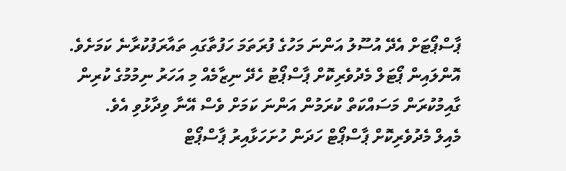ޕާސްޕޯޓަށް އެދޭ އުސޫލު އަންނަ މަހުގެ ފުރަތަމަ ހަފުތާގައި ތައާރަފުކުރާނެ ކަމަށެވެ. އޮންލައިން ޕޯޓަލް މެދުވެރިކޮށް ޕާސްޕޯޓު ހެދޭ ނިޒާމެއް މި އަހަރު ނިމުމުގެ ކުރިން ގާއިމުކުރަން މަސައްކަތް ކުރަމުން އަންނަ ކަމަށް ވެސް އޭނާ ވިދާޅުވި އެވެ.
މެއިލް މެދުވެރިކޮށް ޕާސްޕޯޓް ހަދަން ހުށަހަޅާއިރު ޕާސްޕޯޓް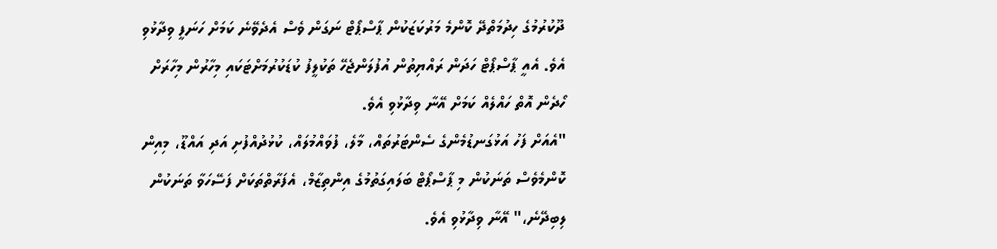ދޫކުރުމުގެ ހިދުމަތްދޭ ކޮންމެ މަރުކަޒަކުން ޕާސްޕޯޓް ނަގަން ވެސް އެދެވޭނެ ކަމަށް ހަނަފީ ވިދާޅުވި އެވެ. އެއީ ޕާސްޕޯޓް ހަދަން ރައްޔިތުން އުފުލަންޖެހޭ ތަކުލީފު ކުޑަކުރުމަށްޓަކައި މިހާރުން މިހާރަށް ހޯދެން އޮތް ހައްލެއް ކަމަށް އޭނާ ވިދާޅުވި އެވެ.
"އެއަށް ފަހު އަޅުގަނޑުމެންގެ ސެންޓަރުތައް، މާލެ، ފުވައްމުލައް، ކުޅުދުއްފުށި އަދި އައްޑޫ، މިއިން ކޮންމެވެސް ތަނަކުން މި ޕާސްޕޯޓް ބަލައިގަތުމުގެ އިންތިޒާމް، އެފަރާތްތަކަށް ފަސޭހަވާ ތަނަކުން ލިބިދޭނެ،" އޭނާ ވިދާޅުވި އެވެ.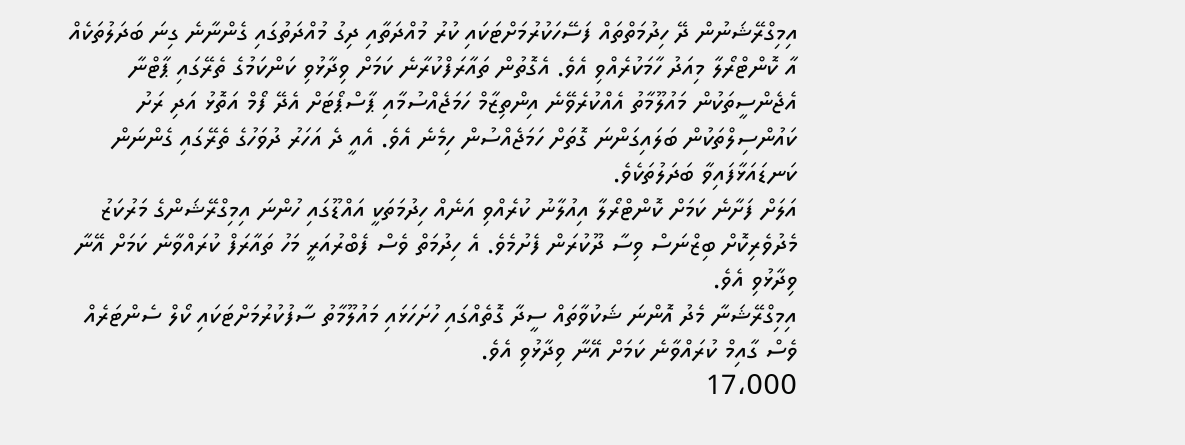އިމިގްރޭޝަނުން ދޭ ހިދުމަތްތައް ފަސޭހަކުރުމަށްޓަކައި ކުރު މުއްދަތާއި ދިގު މުއްދަތުގައި ގެންނާނެ ގިނަ ބަދަލުތަކެއް އާ ކޮންޓްރޯލާ މިއަދު ހާމަކުރެއްވި އެވެ. އެގޮތުން ތައާރަފްކުރާނެ ކަމަށް ވިދާޅުވި ކަންކަމުގެ ތެރޭގައި ޕާޓްނާ އެޖެންސީތަކުން މައުލޫމާތު އެއްކުރެވޭނެ އިންތިޒާމް ހަމަޖެއްސުމާއި ޕާސްޕޯޓަށް އެދޭ ފޯމް އަތޮޅު އަދި ރަށު ކައުންސިލްތަކުން ބަލައިގަންނަ ގޮތަށް ހަމަޖެއްސުން ހިމެނެ އެވެ. އެއީ ދެ އަހަރު ދުވަހުގެ ތެރޭގައި ގެންނަން ކަނޑައަޅާފައިވާ ބަދަލުތަކެވެ.
އަލަށް ފަށާނެ ކަމަށް ކޮންޓްރޯލާ އިއުލާނު ކުރެއްވި އަނެއް ހިދުމަތަކީ އައްޑޫގައި ހުންނަ އިމިގްރޭޝަންގެ މަރުކަޒު މެދުވެރިކޮށް ބިޒްނަސް ވިސާ ދޫކުރަން ފެށުމެވެ. އެ ހިދުމަތް ވެސް ފެބްރުއަރީ މަހު ތައާރަފް ކުރައްވާނެ ކަމަށް އޭނާ ވިދާޅުވި އެވެ.
އިމިގްރޭޝަނާ މެދު އޮންނަ ޝަކުވާތައް ސީދާ ގޮތެއްގައި ހުށަހަޅައި މައުލޫމާތު ސާފުކުރުމަށްޓަކައި ކޯލް ސެންޓަރެއް ވެސް ގާއިމް ކުރައްވާނެ ކަމަށް އޭނާ ވިދާޅުވި އެވެ.
17،000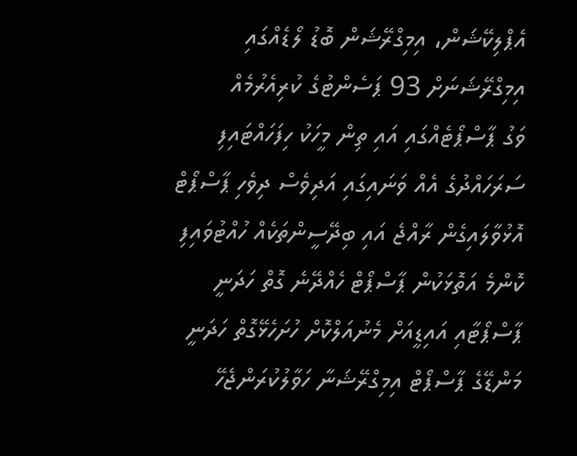އެޕްލިކޭޝަން، އިމިގްރޭޝަން ބޮޑު ލޯޑެއްގައި
އިމިގްރޭޝަނަށް 93 ޕަސެންޓުގެ ކުރިއެރުމެއް
ވަގު ޕާސްޕޯޓެއްގައި އައި ތިން މީހަކު ހިފަހައްޓައިފި
ސަރަހައްދުގެ އެއް ވަނައިގައި އަދިވެސް ދިވެހި ޕާސްޕޯޓް
އޮޅުވާލައިގެން ރާއްޖެ އައި ބިދޭސީންތަކެއް ހުއްޓުވައިފި
ކޮންމެ އަތޮޅަކުން ޕާސްޕޯޓް ހެއްދޭނެ ގޮތް ހަދަނީ
ޕާސްޕޯޓާއި އައިޑީއަށް މެނުއަލްކޮށް ހުށަހެޅޭގޮތް ހަދަނީ
މަންޑޭގެ ޕާސްޕޯޓް އިމިގްރޭޝަނާ ހަވާލުކުރަންޖެހޭ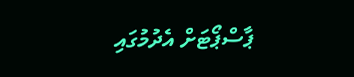ޕާސްޕޯޓަށް އެދުމުގައި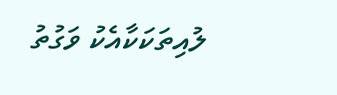ލުއިތަކަކާއެކު ވަގުތު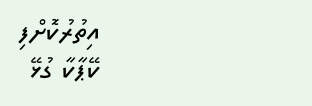އިތުރުކޮށްފި
ކޭޕާކާ ގުޅޭ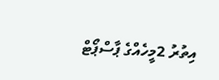އިތުރު 2މީހެއްގެ ޕާސްޕޯޓް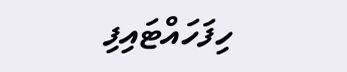ހިފަހައްޓައިފި